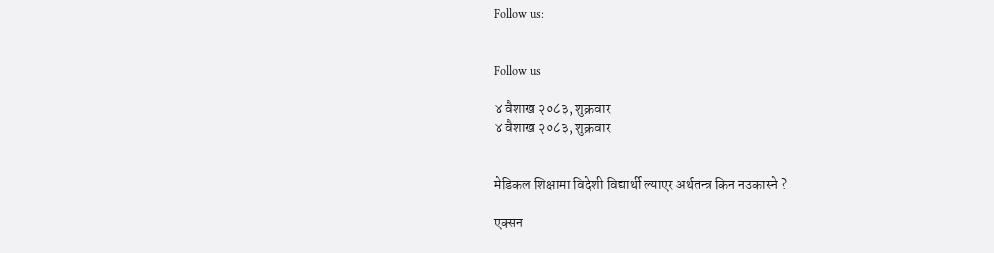Follow us:


Follow us

४ वैशाख २०८३, शुक्रवार
४ वैशाख २०८३, शुक्रवार


मेडिकल शिक्षामा विदेशी विद्यार्थी ल्याएर अर्थतन्त्र किन नउकास्ने ?

एक्सन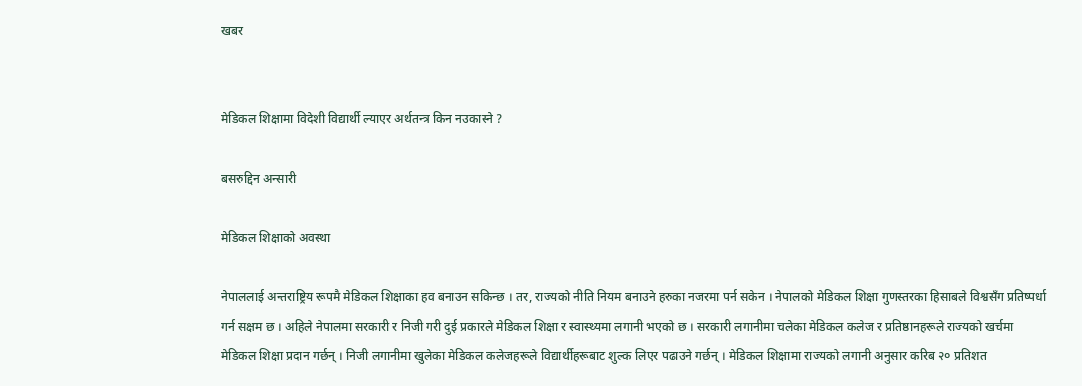खबर


मेडिकल शिक्षामा विदेशी विद्यार्थी ल्याएर अर्थतन्त्र किन नउकास्ने ?

बसरुद्दिन अन्सारी

मेडिकल शिक्षाको अवस्था

नेपाललाई अन्तराष्ट्रिय रूपमै मेडिकल शिक्षाका हव बनाउन सकिन्छ । तर, राज्यको नीति नियम बनाउने हरुका नजरमा पर्न सकेन । नेपालको मेडिकल शिक्षा गुणस्तरका हिसाबले विश्वसँग प्रतिष्पर्धा गर्न सक्षम छ । अहिले नेपालमा सरकारी र निजी गरी दुई प्रकारले मेडिकल शिक्षा र स्वास्थ्यमा लगानी भएको छ । सरकारी लगानीमा चलेका मेडिकल कलेज र प्रतिष्ठानहरूले राज्यको खर्चमा मेडिकल शिक्षा प्रदान गर्छन् । निजी लगानीमा खुलेका मेडिकल कलेजहरूले विद्यार्थीहरूबाट शुल्क लिएर पढाउने गर्छन् । मेडिकल शिक्षामा राज्यको लगानी अनुसार करिब २० प्रतिशत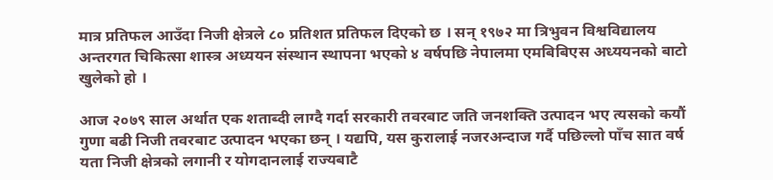मात्र प्रतिफल आउँदा निजी क्षेत्रले ८० प्रतिशत प्रतिफल दिएको छ । सन् १९७२ मा त्रिभुवन विश्वविद्यालय अन्तरगत चिकित्सा शास्त्र अध्ययन संस्थान स्थापना भएको ४ वर्षपछि नेपालमा एमबिबिएस अध्ययनको बाटो खुलेको हो ।

आज २०७९ साल अर्थात एक शताब्दी लाग्दै गर्दा सरकारी तवरबाट जति जनशक्ति उत्पादन भए त्यसको कयौं गुणा बढी निजी तवरबाट उत्पादन भएका छन् । यद्यपि, यस कुरालाई नजरअन्दाज गर्दै पछिल्लो पाँच सात वर्ष यता निजी क्षेत्रको लगानी र योगदानलाई राज्यबाटै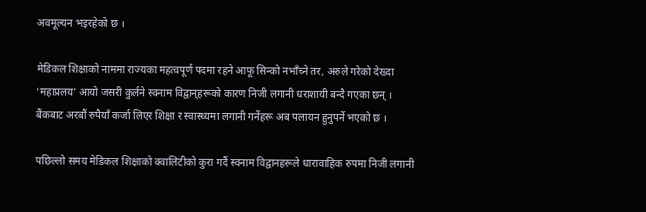अवमूल्यन भइरहेको छ ।

मेडिकल शिक्षाको नाममा राज्यका महत्वपूर्ण पदमा रहने आफू सिन्को नभाँच्ने तर, अरुले गरेको देख्दा ‘महाप्रलय’ आयो जसरी कुर्लने स्वनाम विद्वान्‌हरूको कारण निजी लगानी धराशायी बन्दै गएका छन् । बैंकबाट अरबौं रुपैयाँ कर्जा लिएर शिक्षा र स्वास्थ्यमा लगानी गर्नेहरू अब पलायन हुनुपर्ने भएको छ ।

पछिल्लो समय मेडिकल शिक्षाको क्वालिटीको कुरा गर्दै स्वनाम विद्वानहरूले धारावाहिक रुपमा निजी लगानी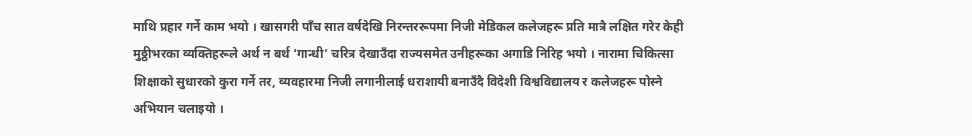माथि प्रहार गर्ने काम भयो । खासगरी पाँच सात वर्षदेखि निरन्तररूपमा निजी मेडिकल कलेजहरू प्रति मात्रै लक्षित गरेर केही मुठ्ठीभरका व्यक्तिहरूले अर्थ न बर्थ ‘गान्धी’ चरित्र देखाउँदा राज्यसमेत उनीहरूका अगाडि निरिह भयो । नारामा चिकित्सा शिक्षाको सुधारको कुरा गर्ने तर, व्यवहारमा निजी लगानीलाई धराशायी बनाउँदै विदेशी विश्वविद्यालय र कलेजहरू पोस्ने अभियान चलाइयो ।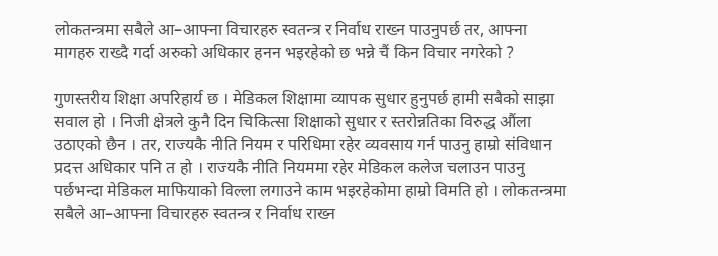लोकतन्त्रमा सबैले आ–आफ्ना विचारहरु स्वतन्त्र र निर्वाध राख्न पाउनुपर्छ तर, आफ्ना मागहरु राख्दै गर्दा अरुको अधिकार हनन भइरहेको छ भन्ने चैं किन विचार नगरेको ?

गुणस्तरीय शिक्षा अपरिहार्य छ । मेडिकल शिक्षामा व्यापक सुधार हुनुपर्छ हामी सबैको साझा सवाल हो । निजी क्षेत्रले कुनै दिन चिकित्सा शिक्षाको सुधार र स्तरोन्नतिका विरुद्ध औंला उठाएको छैन । तर, राज्यकै नीति नियम र परिधिमा रहेर व्यवसाय गर्न पाउनु हाम्रो संविधान प्रदत्त अधिकार पनि त हो । राज्यकै नीति नियममा रहेर मेडिकल कलेज चलाउन पाउनु पर्छभन्दा मेडिकल माफियाको विल्ला लगाउने काम भइरहेकोमा हाम्रो विमति हो । लोकतन्त्रमा सबैले आ–आफ्ना विचारहरु स्वतन्त्र र निर्वाध राख्न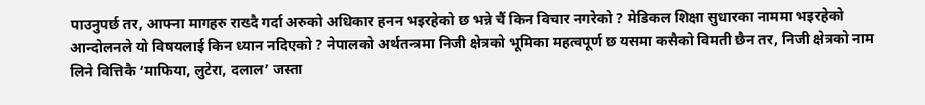पाउनुपर्छ तर, आफ्ना मागहरु राख्दै गर्दा अरुको अधिकार हनन भइरहेको छ भन्ने चैं किन विचार नगरेको ? मेडिकल शिक्षा सुधारका नाममा भइरहेको आन्दोलनले यो विषयलाई किन ध्यान नदिएको ? नेपालको अर्थतन्त्रमा निजी क्षेत्रको भूमिका महत्वपूर्ण छ यसमा कसैको विमती छैन तर, निजी क्षेत्रको नाम लिने वित्तिकै ‘माफिया, लुटेरा, दलाल’ जस्ता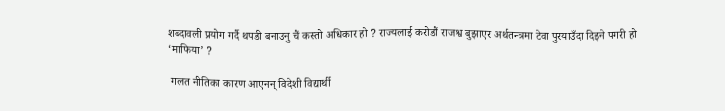शब्दावली प्रयोग गर्दै थपडी बनाउनु चैं कस्तो अधिकार हो ? राज्यलाई करोडौं राजश्व बुझाएर अर्थतन्त्रमा टेवा पुरयाउँदा दिइने पगरी हो ‘माफिया’ ?

 गलत नीतिका कारण आएनन् विदेशी विद्यार्थी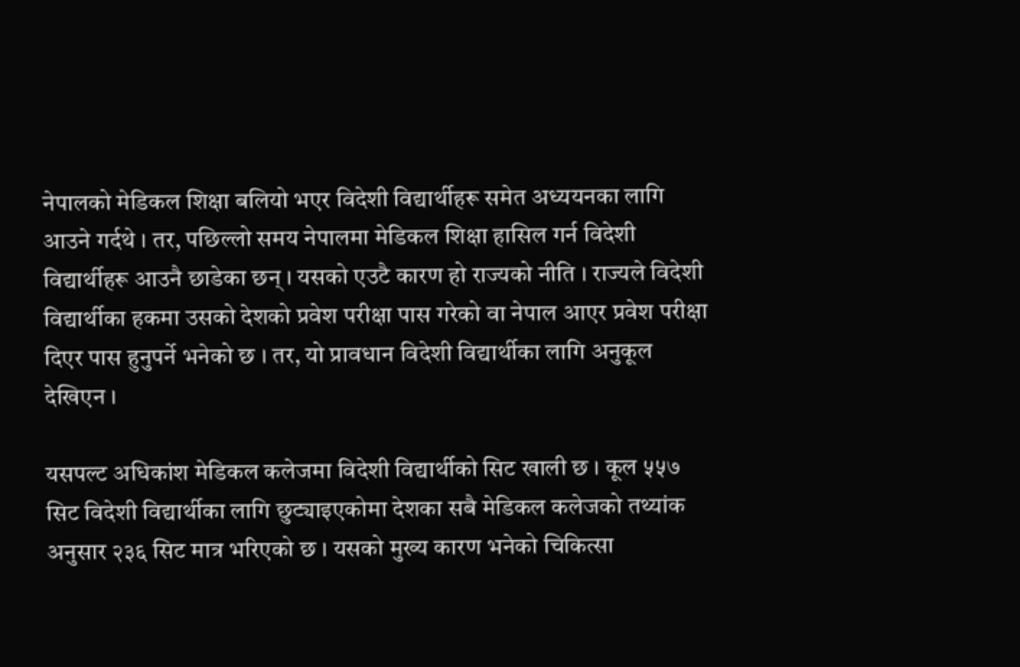नेपालको मेडिकल शिक्षा बलियो भएर विदेशी विद्यार्थीहरू समेत अध्ययनका लागि आउने गर्दथे । तर, पछिल्लो समय नेपालमा मेडिकल शिक्षा हासिल गर्न विदेशी विद्यार्थीहरू आउनै छाडेका छन् । यसको एउटै कारण हो राज्यको नीति । राज्यले विदेशी विद्यार्थीका हकमा उसको देशको प्रवेश परीक्षा पास गरेको वा नेपाल आएर प्रवेश परीक्षा दिएर पास हुनुपर्ने भनेको छ । तर, यो प्रावधान विदेशी विद्यार्थीका लागि अनुकूल देखिएन ।

यसपल्ट अधिकांश मेडिकल कलेजमा विदेशी विद्यार्थीको सिट खाली छ । कूल ५५७ सिट विदेशी विद्यार्थीका लागि छुट्याइएकोमा देशका सबै मेडिकल कलेजको तथ्यांक अनुसार २३६ सिट मात्र भरिएको छ । यसको मुख्य कारण भनेको चिकित्सा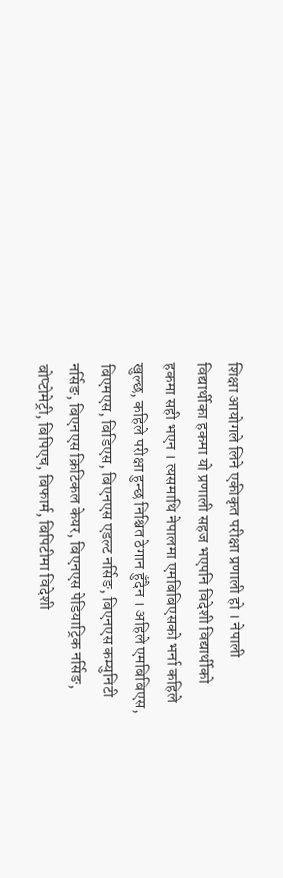शिक्षा आयोगले लिने एकीकृत परीक्षा प्रणाली हो । नेपाली विद्यार्थीका हकमा यो प्रणाली सहज भएपनि विदेशी विद्यार्थीको हकमा सही भएन । त्यसमाथि नेपालमा एमबिबिएसको भर्ना कहिले खुल्छ, कहिले परीक्षा हुन्छ निश्चित ठेगान हुँदैन । अहिले एमबिबिएस, बिएमएस, बिडिएस, बिएनएस एडल्ट नर्सिङ, बिएनएस कम्युनिटी नर्सिङ, बिएनएस क्रिटिकल केयर, बिएनएस पेडियाट्रिक नर्सिङ, बोप्टोमेट्री, बिपिएच, बिफार्म, बिपिटीमा विदेशी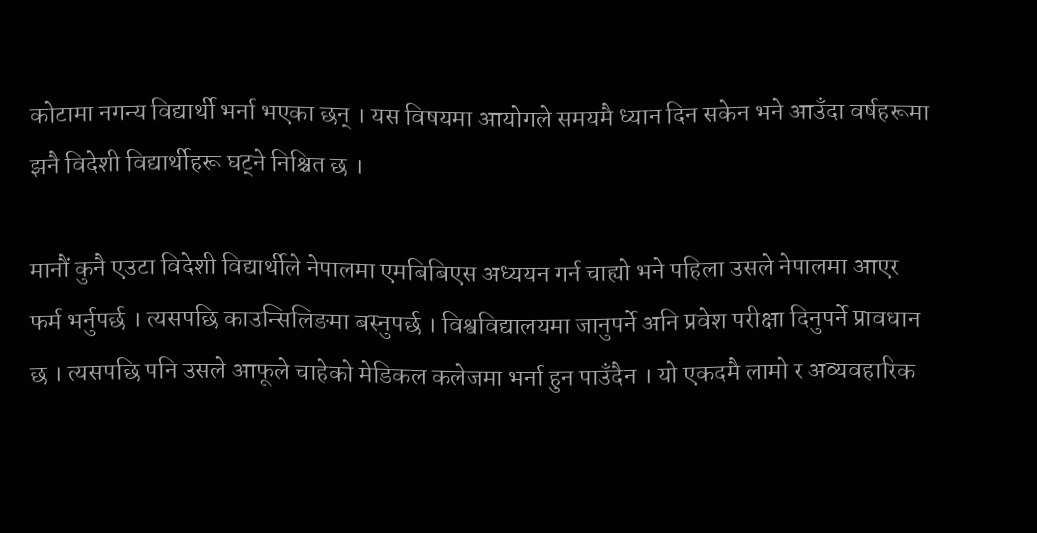कोटामा नगन्य विद्यार्थी भर्ना भएका छन् । यस विषयमा आयोगले समयमै ध्यान दिन सकेन भने आउँदा वर्षहरूमा झनै विदेशी विद्यार्थीहरू घट्ने निश्चित छ ।

मानौं कुनै एउटा विदेशी विद्यार्थीले नेपालमा एमबिबिएस अध्ययन गर्न चाह्यो भने पहिला उसले नेपालमा आएर फर्म भर्नुपर्छ । त्यसपछि काउन्सिलिङमा बस्नुपर्छ । विश्वविद्यालयमा जानुपर्ने अनि प्रवेश परीक्षा दिनुपर्ने प्रावधान छ । त्यसपछि पनि उसले आफूले चाहेको मेडिकल कलेजमा भर्ना हुन पाउँदैन । यो एकदमै लामो र अव्यवहारिक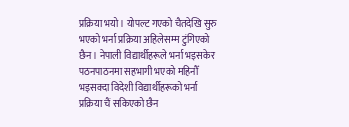प्रक्रिया भयो । योपल्ट गएको चैतदेखि सुरु भएको भर्ना प्रक्रिया अहिलेसम्म टुंगिएको छैन । नेपाली विद्यार्थीहरूले भर्ना भइसकेर पठनपाठनमा सहभागी भएको महिनौँ भइसक्दा विदेशी विद्यार्थीहरूको भर्ना प्रक्रिया चैं सकिएको छैन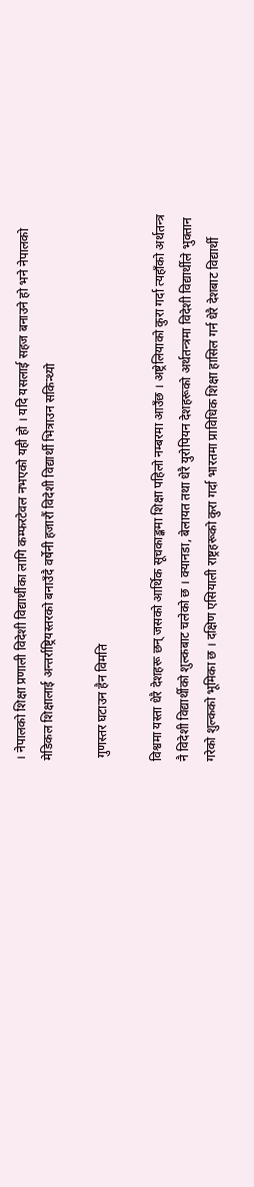। नेपालको शिक्षा प्रणाली विदेशी विद्यार्थीका लागि कम्फरटेवल नभएको यही हो । यदि यसलाई सहज बनाउने हो भने नेपालको मेडिकल शिक्षालाई अन्तर्राष्ट्रियस्तरको बनाउँदै वर्षेनी हजारौं विदेशी विद्यार्थी भित्राउन सकिन्थ्यो

 गुणस्तर घटाउन हैन विमति

विश्वमा यस्ता धेरै देशहरू छन् जसको आर्थिक सूचकाङ्कमा शिक्षा पहिलो नम्बरमा आउँछ । अष्ट्रेलियाको कुरा गर्दा त्यहाँको अर्थतन्त्र नै विदेशी विद्यार्थीको शुल्कबाट चलेको छ । क्यानडा, बेलायत तथा धेरै युरोपियन देशहरूको अर्थतन्त्रमा विदेशी विद्यार्थीले भुक्तान गरेको शुल्कको भूमिका छ । दक्षिण एसियाली राष्ट्रहरूको कुरा गर्दा भारतमा प्राविधिक शिक्षा हासिल गर्न धेरै देशबाट विद्यार्थी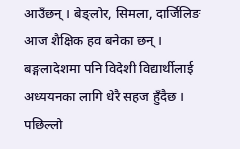आउँछन् । बेङ्लोर, सिमला, दार्जिलिङ आज शैक्षिक हव बनेका छन् ।  बङ्गलादेशमा पनि विदेशी विद्यार्थीलाई अध्ययनका लागि धेरै सहज हुँदैछ । पछिल्लो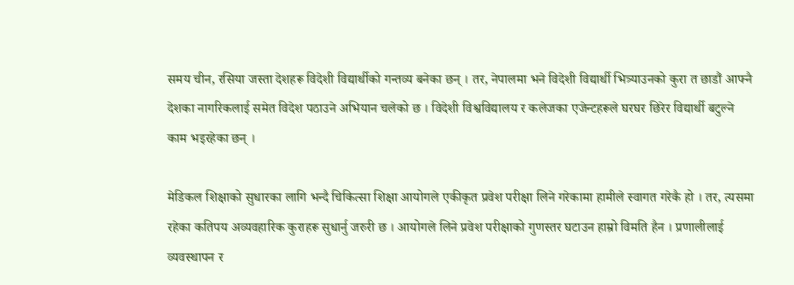समय चीन, रसिया जस्ता देशहरू विदेशी विद्यार्थीको गन्तव्य बनेका छन् । तर, नेपालमा भने विदेशी विद्यार्थी भित्र्याउनको कुरा त छाडौं आफ्नै देशका नागरिकलाई समेत विदेश पठाउने अभियान चलेको छ । विदेशी विश्वविद्यालय र कलेजका एजेन्टहरूले घरघर छिरेर विद्यार्थी बटुल्ने काम भइरहेका छन् ।

मेडिकल शिक्षाको सुधारका लागि भन्दै चिकित्सा शिक्षा आयोगले एकीकृत प्रवेश परीक्षा लिने गरेकामा हामीले स्वागत गरेकै हो । तर, त्यसमा रहेका कतिपय अव्यवहारिक कुराहरू सुधार्नु जरुरी छ । आयोगले लिने प्रवेश परीक्षाको गुणस्तर घटाउन हाम्रो विमति हैन । प्रणालीलाई व्यवस्थापन र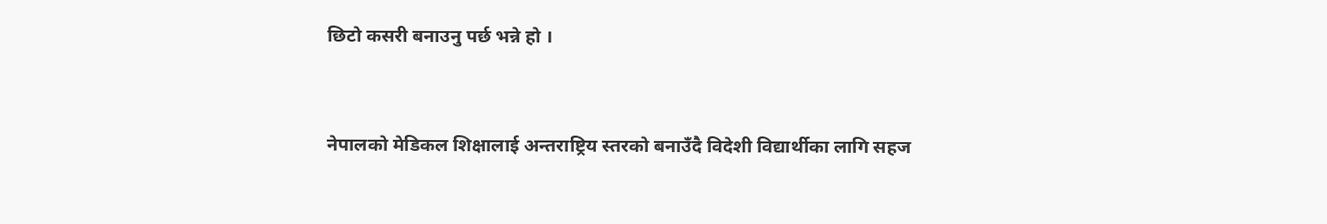छिटो कसरी बनाउनु पर्छ भन्ने हो ।


नेपालको मेडिकल शिक्षालाई अन्तराष्ट्रिय स्तरको बनाउँदै विदेशी विद्यार्थीका लागि सहज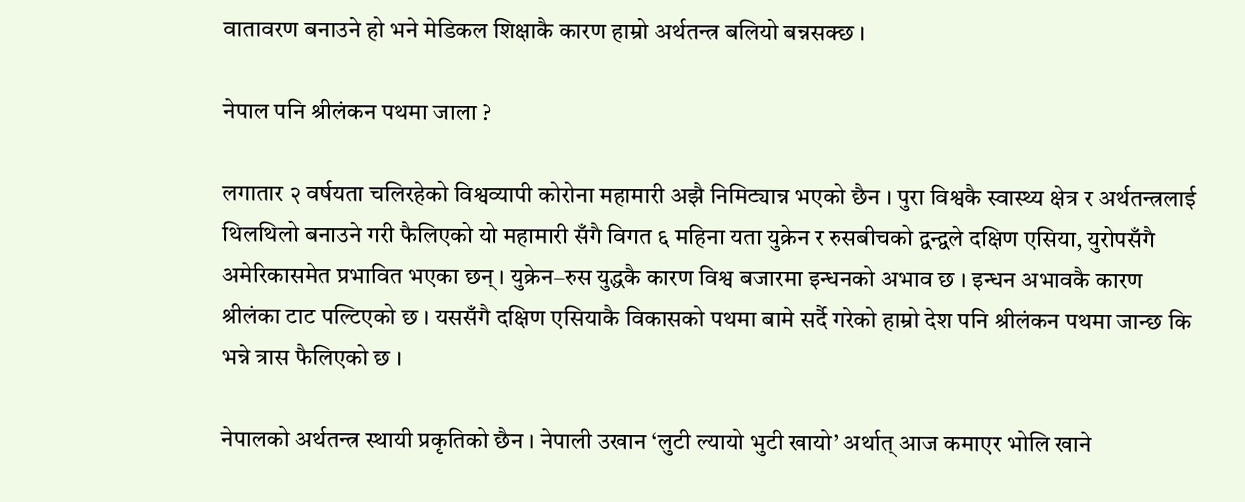वातावरण बनाउने हो भने मेडिकल शिक्षाकै कारण हाम्रो अर्थतन्त्र बलियो बन्नसक्छ ।

नेपाल पनि श्रीलंकन पथमा जाला ?

लगातार २ वर्षयता चलिरहेको विश्वव्यापी कोरोना महामारी अझै निमिट्यान्न भएको छैन । पुरा विश्वकै स्वास्थ्य क्षेत्र र अर्थतन्त्रलाई थिलथिलो बनाउने गरी फैलिएको यो महामारी सँगै विगत ६ महिना यता युक्रेन र रुसबीचको द्वन्द्वले दक्षिण एसिया, युरोपसँगै अमेरिकासमेत प्रभावित भएका छन् । युक्रेन–रुस युद्धकै कारण विश्व बजारमा इन्धनको अभाव छ । इन्धन अभावकै कारण श्रीलंका टाट पल्टिएको छ । यससँगै दक्षिण एसियाकै विकासको पथमा बामे सर्दै गरेको हाम्रो देश पनि श्रीलंकन पथमा जान्छ कि भन्ने त्रास फैलिएको छ ।

नेपालको अर्थतन्त्र स्थायी प्रकृतिको छैन । नेपाली उखान ‘लुटी ल्यायो भुटी खायो’ अर्थात् आज कमाएर भोलि खाने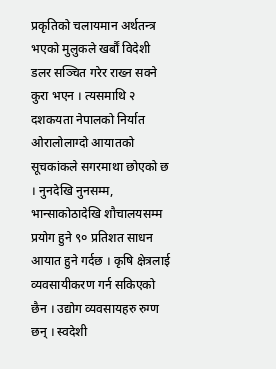प्रकृतिको चलायमान अर्थतन्त्र भएको मुलुकले खर्बौं विदेशी डलर सञ्चित गरेर राख्न सक्ने कुरा भएन । त्यसमाथि २ दशकयता नेपालको निर्यात ओरालोलाग्दो आयातको सूचकांकले सगरमाथा छोएको छ । नुनदेखि नुनसम्म, भान्साकोठादेखि शौचालयसम्म प्रयोग हुने ९० प्रतिशत साधन आयात हुने गर्दछ । कृषि क्षेत्रलाई व्यवसायीकरण गर्न सकिएको छैन । उद्योग व्यवसायहरु रुग्ण छन् । स्वदेशी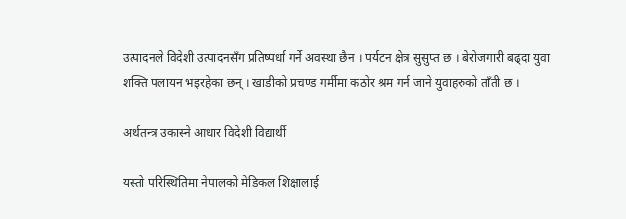उत्पादनले विदेशी उत्पादनसँग प्रतिष्पर्धा गर्ने अवस्था छैन । पर्यटन क्षेत्र सुसुप्त छ । बेरोजगारी बढ्दा युवा शक्ति पलायन भइरहेका छन् । खाडीको प्रचण्ड गर्मीमा कठोर श्रम गर्न जाने युवाहरुको ताँती छ ।

अर्थतन्त्र उकास्ने आधार विदेशी विद्यार्थी

यस्तो परिस्थितिमा नेपालको मेडिकल शिक्षालाई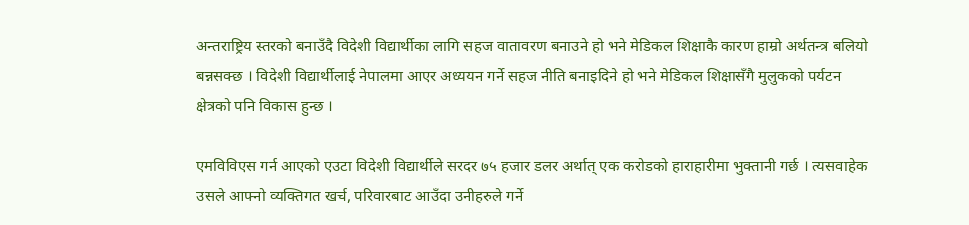अन्तराष्ट्रिय स्तरको बनाउँदै विदेशी विद्यार्थीका लागि सहज वातावरण बनाउने हो भने मेडिकल शिक्षाकै कारण हाम्रो अर्थतन्त्र बलियो बन्नसक्छ । विदेशी विद्यार्थीलाई नेपालमा आएर अध्ययन गर्ने सहज नीति बनाइदिने हो भने मेडिकल शिक्षासँगै मुलुकको पर्यटन क्षेत्रको पनि विकास हुन्छ ।

एमविविएस गर्न आएको एउटा विदेशी विद्यार्थीले सरदर ७५ हजार डलर अर्थात् एक करोडको हाराहारीमा भुक्तानी गर्छ । त्यसवाहेक उसले आफ्नो व्यक्तिगत खर्च, परिवारबाट आउँदा उनीहरुले गर्ने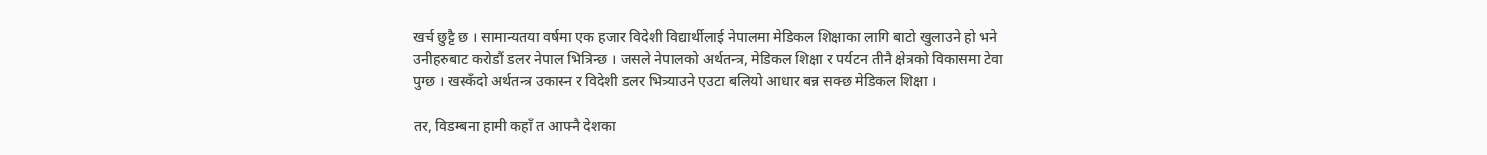खर्च छुट्टै छ । सामान्यतया वर्षमा एक हजार विदेशी विद्यार्थीलाई नेपालमा मेडिकल शिक्षाका लागि बाटो खुलाउने हो भने उनीहरुबाट करोडौं डलर नेपाल भित्रिन्छ । जसले नेपालको अर्थतन्त्र, मेडिकल शिक्षा र पर्यटन तीनै क्षेत्रको विकासमा टेवा पुग्छ । खस्कँदो अर्थतन्त्र उकास्न र विदेशी डलर भित्र्याउने एउटा बलियो आधार बन्न सक्छ मेडिकल शिक्षा ।

तर, विडम्बना हामी कहाँ त आफ्नै देशका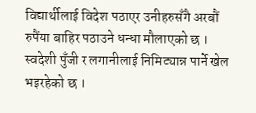विद्यार्थीलाई विदेश पठाएर उनीहरुसँगै अरबौं रुपैंया बाहिर पठाउने धन्धा मौलाएको छ । स्वदेशी पुँजी र लगानीलाई निमिट्यान्न पार्ने खेल भइरहेको छ ।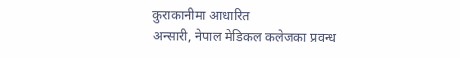कुराकानीमा आधारित
अन्सारी, नेपाल मेडिकल कलेजका प्रवन्ध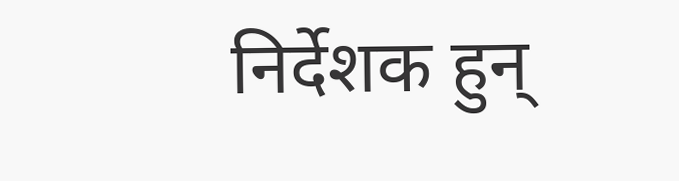निर्देशक हुन्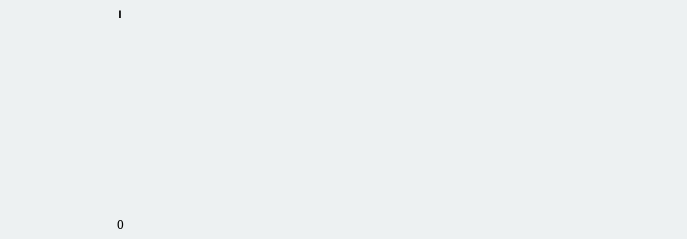।















0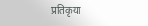प्रतिकृया